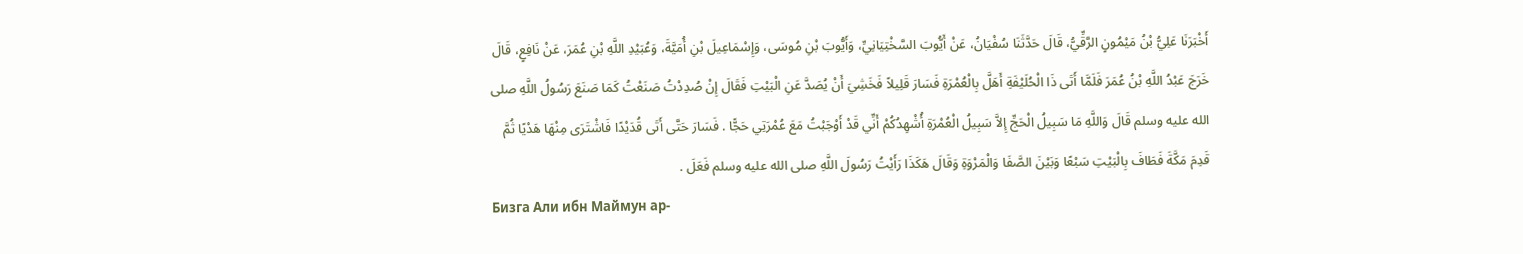أَخْبَرَنَا عَلِيُّ بْنُ مَيْمُونٍ الرَّقِّيُّ، قَالَ حَدَّثَنَا سُفْيَانُ، عَنْ أَيُّوبَ السَّخْتِيَانِيِّ، وَأَيُّوبَ بْنِ مُوسَى، وَإِسْمَاعِيلَ بْنِ أُمَيَّةَ، وَعُبَيْدِ اللَّهِ بْنِ عُمَرَ، عَنْ نَافِعٍ، قَالَ خَرَجَ عَبْدُ اللَّهِ بْنُ عُمَرَ فَلَمَّا أَتَى ذَا الْحُلَيْفَةِ أَهَلَّ بِالْعُمْرَةِ فَسَارَ قَلِيلاً فَخَشِيَ أَنْ يُصَدَّ عَنِ الْبَيْتِ فَقَالَ إِنْ صُدِدْتُ صَنَعْتُ كَمَا صَنَعَ رَسُولُ اللَّهِ صلى الله عليه وسلم قَالَ وَاللَّهِ مَا سَبِيلُ الْحَجِّ إِلاَّ سَبِيلُ الْعُمْرَةِ أُشْهِدُكُمْ أَنِّي قَدْ أَوْجَبْتُ مَعَ عُمْرَتِي حَجًّا . فَسَارَ حَتَّى أَتَى قُدَيْدًا فَاشْتَرَى مِنْهَا هَدْيًا ثُمَّ قَدِمَ مَكَّةَ فَطَافَ بِالْبَيْتِ سَبْعًا وَبَيْنَ الصَّفَا وَالْمَرْوَةِ وَقَالَ هَكَذَا رَأَيْتُ رَسُولَ اللَّهِ صلى الله عليه وسلم فَعَلَ .
Бизга Али ибн Маймун ар-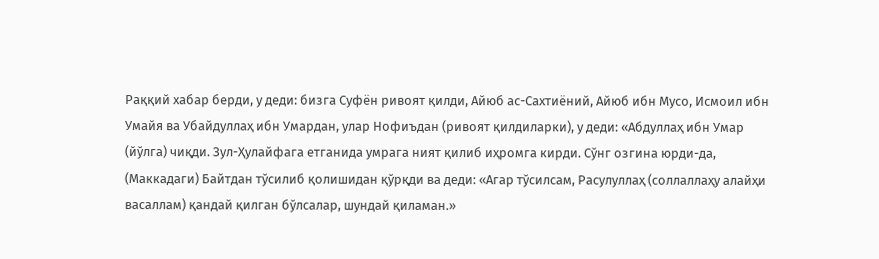Раққий хабар берди, у деди: бизга Суфён ривоят қилди, Айюб ас-Сахтиёний, Айюб ибн Мусо, Исмоил ибн Умайя ва Убайдуллаҳ ибн Умардан, улар Нофиъдан (ривоят қилдиларки), у деди: «Абдуллаҳ ибн Умар (йўлга) чиқди. Зул-Ҳулайфага етганида умрага ният қилиб иҳромга кирди. Сўнг озгина юрди-да, (Маккадаги) Байтдан тўсилиб қолишидан қўрқди ва деди: «Агар тўсилсам, Расулуллаҳ (соллаллаҳу алайҳи васаллам) қандай қилган бўлсалар, шундай қиламан.»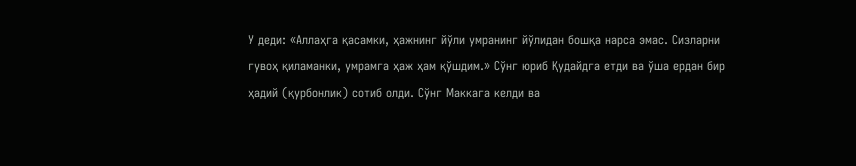У деди: «Аллаҳга қасамки, ҳажнинг йўли умранинг йўлидан бошқа нарса эмас. Сизларни гувоҳ қиламанки, умрамга ҳаж ҳам қўшдим.» Сўнг юриб Қудайдга етди ва ўша ердан бир ҳадий (қурбонлик) сотиб олди. Сўнг Маккага келди ва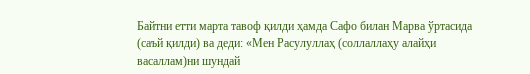Байтни етти марта тавоф қилди ҳамда Сафо билан Марва ўртасида (саъй қилди) ва деди: «Мен Расулуллаҳ (соллаллаҳу алайҳи васаллам)ни шундай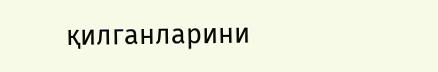қилганларини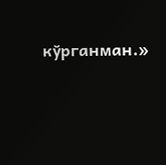кўрганман.»